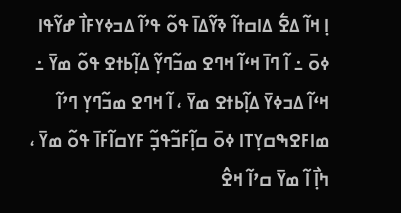ߊ߲ ߞߊ߬ ߡߐ߱ ߡߊߛߙߊ߬ ߢߌ߬ߡߊ߫ ߟߋ߬ ߟߴߊ߬ ߡߏߦߌߓߊ߯ ߝߌ߬ߟߊ ߦߋ߫ ߸ ߊ߬ ߣߊ߫ ߞߵߊ߬ ߞߣߐ ߘߏ߬ߣߌ߲߬ ߡߊ߲߬ߕߙߐ ߟߋ߬ ߘߌ߫ ߸ ߞߵߊ߬ ߡߏߦߌ߫ ߡߊ߲߬ߕߙߐ ߘߌ߫ ، ߊ߬ ߞߣߐ ߘߏ߬ߣߌ߲ ߣߴߊ߬ ߘߊߓߐߒߛߌ߲ߠߊ ߦߋ߫ ߛߊ߲߬ߓߏ߬ߟߏ߲߬ ߓߌߛߊ߬ߓߊ߫ ߟߋ߬ ߘߌ߫ ، ߤߊ߲߯ ߊ߬ ߘߌ߫ ߛߴߊ߬ ߞߐ߮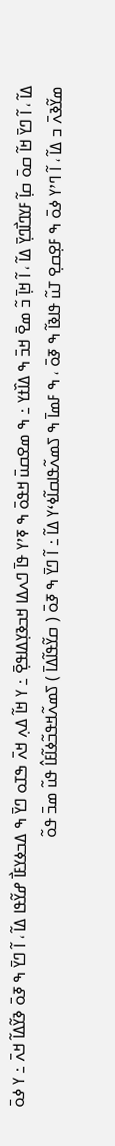ߡߊ߬ ، ߊ߬ ߣߌ߫ ߞߊ߬ ߛߋ߫ ߛߊ߲߬ ߓߌߣߊ߯ߣߌ߲߫ ߡߊ߬ ، ߊ߬ ߞߊ߲߫ ߏ߬ ߘߐ߫ ߞߏ߫ ߒ ߡߊ߰ߙߌ ߸ ߒ ߘߐߛߎ߫ ߞߟߋ߫ ߒ ߧߴߌ ߟߊ߫ ߣߍߡߊ ߞߏߢߌ߲ߡߊߟߐ߲߫ ߸ ߌ ߞߊ߬ ߡߍ߲ ߞߍ߫ ߒߠߋ ߣߌ߫ ߒ ߡߏߦߌߓߊ߯ ߝߌ߬ߟߊ ߡߊ߬ ، ߊ߬ ߣߌ߫ ߒ ߧߋ߫ ߢߌ߬ߡߊ߬ ߞߍ߫ ߸ ߌ ߦߋ߫ ߘߌ߬ߢߍ߫ ߏ ߡߊ߬ ، ߊ߬ ߣߴߌ ߦߋ߫ ߒ ߓߐ߲ߛߐ߲ ߠߎ߬ ߟߊߢߊ߬ ߒ ߧߋ߫ ، ߒ ߓߘߊ߫ ߒ ߖߘߍ߬ߟߊߛߊ߬ߦߵߌ ߡߊ߬ ߸ ߊ߬ ߣߌ߫ ߒ ߧߋ߫ ( ߛߌ߬ߟߊ߬ߡߊ߫ ) ߖߘߍ߬ߞߟߏ߬ߦߊ߬ߓߊ߮ ߟߎ߬ ߘߏ߫ ߟߋ߬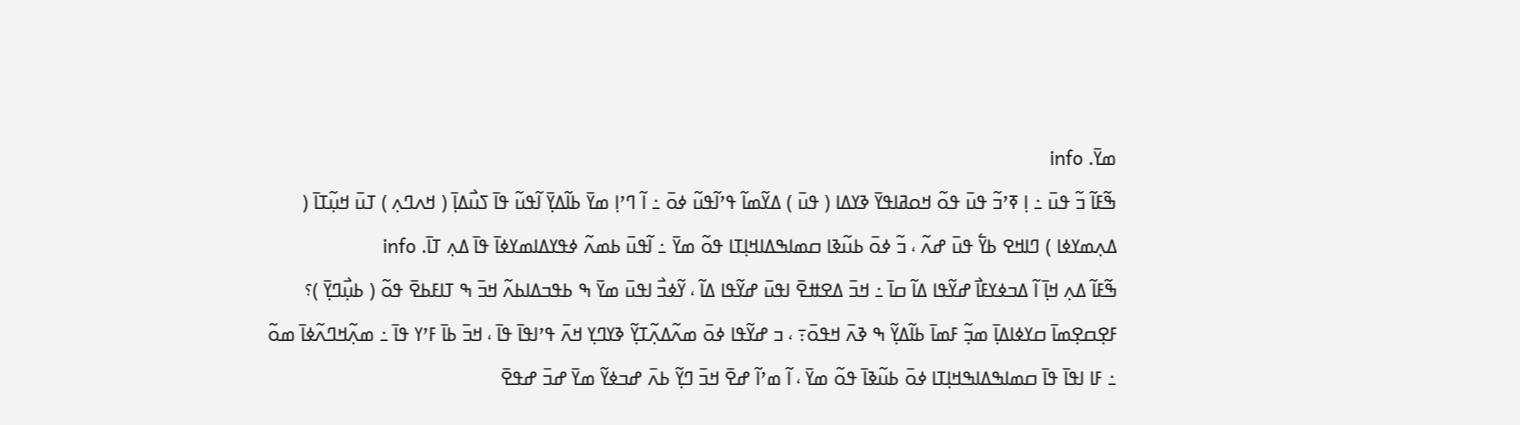ߘߌ߫. info
ߒ߬ߓߊ߬ ߏ߬ ߟߎ߫ ߸ ߊ߲ ߧߴߏ߬ ߟߎ߫ ߟߋ߬ ߞߋߥߊߟߌ߫ ߢߌߡߊ ( ߟߎ߫ ) ߡߌ߬ߘߊ߬ ߟߴߊ߬ߟߎ߬ ߦߋ߫ ߸ ߊ߬ ߣߴߊ߲ ߘߌ߫ ߕߊ߬ߡߌ߲߫ ߊ߬ߟߎ߬ ߟߊ߫ ߖߎ߯ߡߊ߲߫ ( ߞߍߣߍ߲ ) ߠߎ߫ ߞߎ߲߬ߠߊ߫ ( ߡߍ߲ߘߌߦߊ ) ߣߊߞߐ ߕߌ߱ ߟߎ߫ ߝߍ߬ ، ߏ߬ ߦߋ߫ ߕߎ߬ߢߊ ߛߘߊߒߡߊߞߊ߲ߠߊ ߟߋ߬ ߘߌ߫ ߸ ߊ߬ߟߎ߫ ߕߘߍ߬ ߦߟߌߡߊߘߌߦߊ߫ ߟߊ߫ ߡߍ߲ ߠߊ߫. info
ߒ߬ߓߊ߬ ߡߍ߲ ߞߊ߲߫ ߊ߬ ߡߏߦߌߓߊ߯ ߝߌ߬ߟߊ ߡߊ߬ ߛߊ߫ ߸ ߞߏ߫ ߡߐߚߐ߫ ߊߟߎ߫ ߝߌ߬ߟߊ ߡߊ߬ ، ߌ߬ߦߏ߯ ߊߟߎ߫ ߘߌ߫ ߒ ߕߟߏߡߊߕߍ߬ ߞߏ߫ ߒ ߠߊߓߕߐ߫ ߟߋ߬ ( ߕߎ߲߯ߣߌ߲߫ )؟ ߓߐ߲ߛߐ߲ߘߊ߫ ߛߌߦߊߡߊ߲߫ ߘߏ߲߬ ߓߘߊ߫ ߕߊ߬ߡߌ߲߬ ߒ ߢߍ߫ ߞߟߋ߫߹ ، ߏ ߝߌ߬ߟߊ ߦߋ߫ ߘߍ߬ߡߍ߲߬ߠߌ߲߬ ߢߌߣߌ߲ ߞߍ߫ ߟߴߊߟߊ߫ ߟߊ߫ ، ߞߏ߫ ߕߊ߫ ߓߴߌ ߟߊ߫ ߸ ߘߍ߲߬ߞߣߍ߬ߦߊ߫ ߘߋ߬ ߸ ߓߊ ߊߟߊ߫ ߟߊ߫ ߛߘߊߒߡߊߒߞߊ߲ߠߊ ߦߋ߫ ߕߎ߬ߢߊ߫ ߟߋ߬ ߘߌ߫ ، ߊ߬ ߘߴߊ߬ ߝߐ߫ ߞߏ߫ ߣߌ߲߬ ߕߍ߫ ߝߏߦߌ߬ ߘߌ߫ ߝߏ߫ ߝߟߐ߫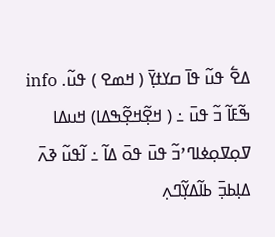ߡߐ߱ ߟߎ߬ ߟߊ߫ ߛߌߙߌ߲߫ ( ߞߘߐ ) ߟߎ߬. info
ߒ߬ߓߊ߬ ߏ߬ ߟߎ߫ ߸ ( ߞߐ߲߬ߞߐ߲߬ߒߡߊ) ߞߎߡߊ ߜߋ߲ߜߋ߲ߦߊߣߴߏ߬ ߟߎ߫ ߟߋ߫ ߡߊ߬ ߸ ߊ߬ߟߎ߬ ߢߍ߫ ߡߊ߲ߕߏ߲߫ ߕߊ߬ߡߌ߲߬ߣߍ߲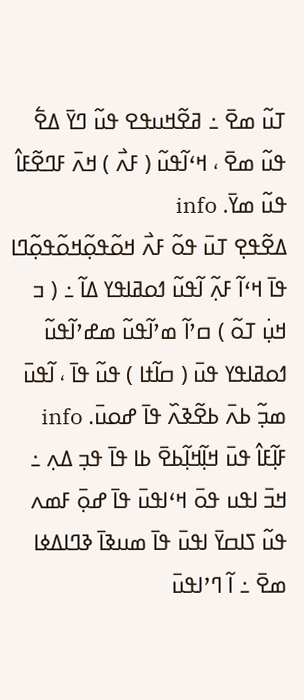ߠߎ߬ ߘߐ߫ ߸ ߥߐ߬ߞߎߟߐ ߟߎ߬ ߣߌ߫ ߡߐ߱ ߟߎ߬ ߘߐ߫ ، ߞߵߊ߬ߟߎ߬ ( ߓߍ߯ ) ߞߍ߫ ߓߣߐ߬ߓߊ߮ ߟߎ߬ ߘߌ߫. info
ߡߐ߬ߟߐ߲ ߠߎ߫ ߟߋ߬ ߓߍ߯ ߞߋ߬ߟߋ߲߬ߞߋ߬ߟߋ߲߬ߣߊ ߟߊ߫ ߞߵߊ߬ ߓߍ߲߬ ߊ߬ߟߎ߬ ߗߋߥߊߟߌ ߡߊ߬ ߸ ( ߏ ߞߎ߲߭ ߠߋ߬ ) ߛߴߊ߬ ߘߴߊ߬ߟߎ߬ ߘߝߴߊ߬ߟߎ߬ ߗߋߥߊߟߌ ߟߎ߫ ( ߛߊ߬ߙߊ ) ߟߎ߬ ߟߊ߫ ، ߊ߬ߟߎ߫ ߘߏ߲߬ ߕߍ߫ ߕߐ߬ߢߍ߰ ߟߊ߫ ߝߋߎ߫. info
ߓߊ߲߬ߓߊ߮ ߟߎ߫ ߞߊ߲߬ߞߊ߲߬ߕߐ߫ ߕߊ ߟߊ߫ ߟߏ߲ ߡߍ߲ ߸ ߞߏ߫ ߊߟߎ ߟߋ߫ ߞߵߊߟߎ߫ ߟߊ߫ ߝߋ߲߫ ߓߘߍ ߟߎ߬ ߖߊߛߌ߫ ߊߟߎ߫ ߟߊ߫ ߘߎߢߊ߫ ߢߣߊߡߦߊ ߘߐ߫ ߸ ߊ߬ ߣߴߊߟߎ߫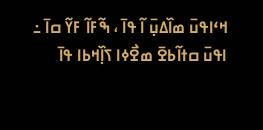ߞߵߊߟߎ߫ ߘߊ߰ߡߎ߲߫ ߊ߬ ߟߊ߫ ، ߒ߬ߓߊ߬ ߓߌ߬ ߛߊ߫ ߸ ߊߟߎ߫ ߛߙߊ߬ߕߐ߫ ߘߐ߯ߦߊ ߖߊ߲߰ߞߕߊ ߟߊ߫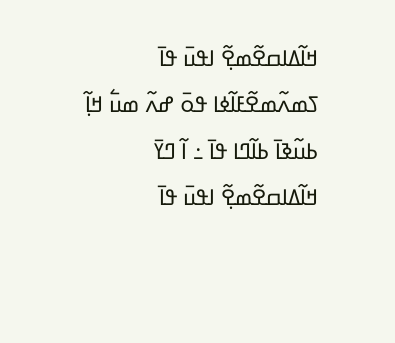ߞߊ߬ߡߊߛߐ߬ߘߐ߲߬ ߊߟߎ߫ ߟߊ߫ ߖߘߍ߬ߘߐ߬ߓߊ߬ߦߊ ߟߋ߫ ߝߍ߬ ߘߎ߱ ߞߊ߲߬ ߕߎ߬ߢߊ߫ ߕߊ߬ߣߊ ߟߊ߫ ߸ ߊ߬ ߣߌ߫ ߞߊ߬ߡߊߛߐ߬ߘߐ߲߬ ߊߟߎ߫ ߟߊ߫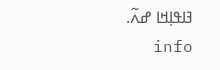ߔߊߟߊ߲ߞߊ ߝߍ߬. info